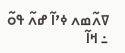ߜߍ߬ߘߍ ߦߴߊ߬ ߝߍ߬ ߟߋ߬ ߸ ߞߊ߬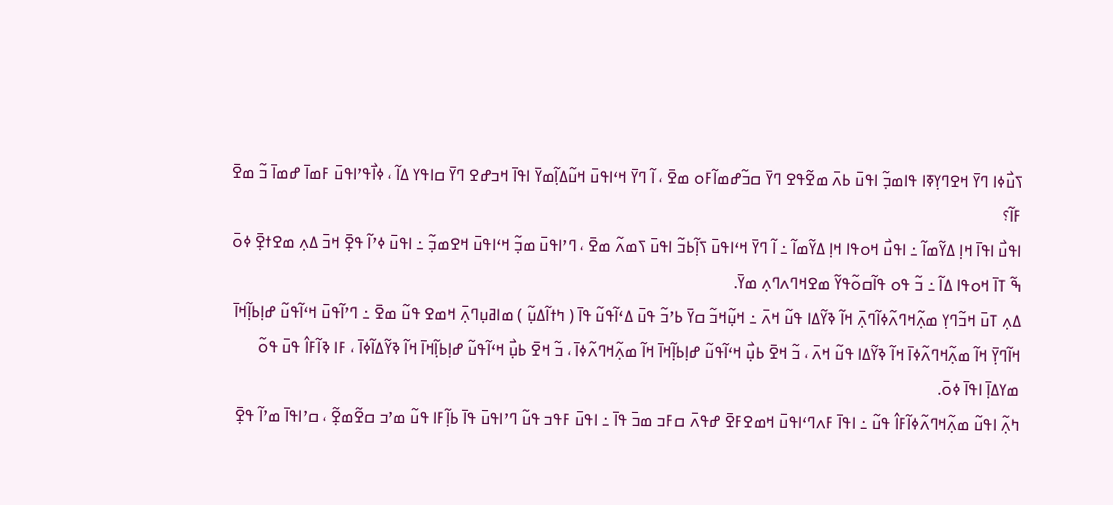ߖߎ߯ߦߊ ߣߌ߫ ߞߐߣߌ߲ߧߊ ߟߊߘߏ߲߬ ߊߟߎ߫ ߕߍ߫ ߘߐ߬ߟߐ ߣߌ߫ ߛߏ߬ߝߘߊ߬ߓߋ ߘߐ߫ ، ߊ߬ ߣߌ߫ ߞߵߊߟߎ߫ ߞߎ߬ߡߊ߲߬ߘߌ߫ ߊߟߊ߫ ߞߏߝߐ ߣߌ߫ ߛߊߟߌ ߡߊ߬ ، ߦߊ߯ߟߴߊߟߎ߫ ߓߘߊ߫ ߝߘߊ߫ ߏ߬ ߘߐ߫ ߓߊ߬؟
ߊߟߎ߯ ߊߟߊ߫ ߞߊ߲ ߡߌ߬ߘߊ߬ ߸ ߊߟߎ߯ ߞߋߟߊ ߞߊ߲ ߡߌ߬ߘߊ߬ ߸ ߊ߬ ߣߌ߫ ߞߵߊߟߎ߫ ߖߊ߲߬ߕߏ߬ ߊߟߎ߫ ߖߘߍ߬ ߘߐ߫ ، ߣߴߊߟߎ߫ ߘߏ߲߬ ߞߵߊߟߎ߫ ߞߐߘߏ߲߬ ߸ ߊߟߎ߫ ߦߴߊ߬ ߟߐ߲߫ ߞߏ߫ ߡߍ߲ ߘߐߙߐ߲߫ ߦߋ߫ ߒ߬ ߠߊ߫ ߞߋߟߊ ߡߊ߬ ߸ ߏ߬ ߟߋ ߟߊ߬ߛߋ߬ߟߌ߬ ߘߐߞߣߍߣߍ߲ ߘߌ߫.
ߡߍ߲ ߠߎ߫ ߞߏ߬ߣߌ߲ ߘߍ߲߬ߞߣߍ߬ߦߊ߬ߣߍ߲߫ ߞߊ߬ ߢߌ߬ߡߊ ߟߎ߬ ߞߍ߫ ߸ ߞߎ߲߬ߞߏ߬ ߛߌ߫ ߕߴߏ߬ ߟߎ߫ ߡߵߊ߬ߟߎ߬ ߟߊ߫ ( ߤߙߊ߬ߡߎ߲߬ ) ߘߊߥߎ߲ߣߍ߲߫ ߞߘߐ ߟߎ߬ ߘߐ߫ ߸ ߣߴߊ߬ߟߎ߫ ߞߵߊ߬ߟߎ߬ ߝߊ߲ߕߊ߲߬ߞߊ߫ ߞߊ߬ߣߌ߲߫ ߞߊ߬ ߘߍ߲߬ߞߣߍ߬ߦߊ߫ ߞߊ߬ ߢߌ߬ߡߊ ߟߎ߬ ߞߍ߫ ، ߏ߬ ߞߐ߫ ߕߎ߲߯ ߞߵߊ߬ߟߎ߬ ߝߊ߲ߕߊ߲߬ߞߊ߫ ߞߊ߬ ߘߍ߲߬ߞߣߍ߬ߦߊ߫ ، ߏ߬ ߞߐ߫ ߕߎ߲߯ ߞߵߊ߬ߟߎ߬ ߝߊ߲ߕߊ߲߬ߞߊ߫ ߞߊ߬ ߢߌ߬ߡߊ߬ߦߊ߫ ، ߓߊ ߢߊ߬ߓߊ߮ ߟߎ߫ ߟߋ߬ ߘߌߡߊ߲߫ ߊߟߊ߫ ߦߋ߫.
ߤߍ߲߬ ߊߟߎ߬ ߘߍ߲߬ߞߣߍ߬ߦߊ߬ߓߊ߮ ߟߎ߬ ߸ ߊߟߊ߫ ߓߍߣߵߊߟߎ߫ ߞߘߐߓߐ߫ ߝߟߍ߫ ߛߓߏ ߘߏ߫ ߟߊ߫ ߸ ߊߟߎ߫ ߓߟߏ ߟߎ߬ ߣߴߊߟߎ߫ ߟߊ߫ ߕߊ߲߬ߓߊ ߟߎ߬ ߘߴߏ ߛߐ߬ߘߐ߲߬ ، ߛߴߊߟߊ߫ ߘߴߊ߬ ߟߐ߲߫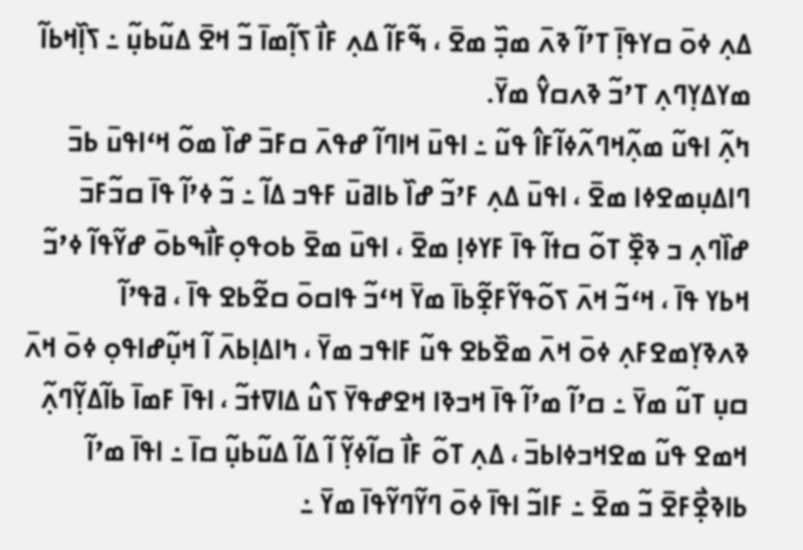ߡߍ߲ ߦߋ߫ ߛߌߟߊ߲߫ ߠߴߊ߬ ߢߍ߫ ߘߏ߲߰ ߘߐ߫ ، ߒ߬ߓߊ߬ ߡߍ߲ ߓߊ߯ ߖߊ߲߬ߘߊ߫ ߏ߬ ߞߐ߫ ߡߎ߬ߕߎ߲߬ ߸ ߖߊ߲߰ߞߕߊ߬ ߘߌߡߌ߲ߣߍ߲ ߠߴߏ߬ ߢߍߛߌ߮ ߘߌ߫.
ߤߍ߲߬ ߊߟߎ߬ ߘߍ߲߬ߞߣߍ߬ߦߊ߬ߓߊ߮ ߟߎ߬ ߸ ߊߟߎ߫ ߞߊߣߊ߬ ߝߟߍ߫ ߛߓߏ߫ ߝߊ߰ ߘߋ߬ ߞߵߊߟߎ߫ ߕߏ߫ ߣߊߡߎ߲ߘߐߦߊ ߘߐ߫ ، ߊߟߎ߫ ߡߍ߲ ߓߴߏ߬ ߝߊ߰ ߕߊߥߎ߫ ߓߟߏ ߡߊ߬ ߸ ߏ߬ ߦߴߊ߬ ߟߊ߫ ߛߏ߬ߓߏ߫ ߝߊ߰ߣߍ߲ ߏ ߢߐ߲߰ ߠߋ߬ ߛߙߊ߬ ߟߊ߫ ߓߌߦߊ߲ ߘߐ߫ ، ߊߟߎ߫ ߘߐ߫ ߕߋߟߋ߲ߓߊ߯ߒߕߋ߫ ߝߌ߬ߟߊ߬ ߦߴߏ߬ ߞߕߌ ߟߊ߫ ، ߞߵߏ߬ ߞߍ߫ ߖߋ߬ߟߌ߬ߓߐ߲߬ߕߊ߫ ߘߌ߫ ߞߵߏ߬ ߟߊߛߋ߫ ߛߐ߬ߕߐ ߟߊ߫ ، ߥߟߴߊ߬ ߢߍߢߌ߲ߘߐߓߍ߲ ߦߋ߫ ߞߍ߫ ߘߐ߰ߕߐ ߟߎ߬ ߓߊߟߏ ߘߌ߫ ، ߤߊߡߊ߲ߕߍ߫ ߊ߬ ߞߎ߲߬ߝߊߟߋ߲ ߦߋ߫ ߞߍ߫ ߛߎ߲ ߠߎ߬ ߘߌ߫ ߸ ߛߴߊ߬ ߘߴߊ߬ ߟߊ߫ ߞߏߢߊ ߞߐߝߟߌ߫ ߖߎ߮ ߡߊߜߙߏ߬ ، ߊߟߊ߫ ߓߘߊ߫ ߕߊ߬ߡߌ߲߬ߣߍ߲߬ ߞߘߐ ߟߎ߬ ߘߐߞߏߦߊߕߏ߫ ، ߡߍ߲ ߠߋ߬ ߓߊ߯ ߛߊ߬ߦߌ߲߬ ߊ߬ ߡߊ߬ ߡߎ߬ߕߎ߲߬ ߛߊ߫ ߸ ߊߟߊ߫ ߘߴߊ߬ ߕߊߢߐ߲߯ߓߐ߫ ߏ߬ ߘߐ߫ ߸ ߓߊߏ߬ ߊߟߊ߫ ߦߋ߫ ߣߌ߬ߣߌ߬ߟߊ߫ ߘߌ߫ ߸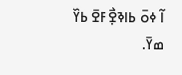ߊ߬ ߦߋ߫ ߕߊߢߐ߲߯ߓߐ߫ ߕߌ߰ ߘߌ߫.